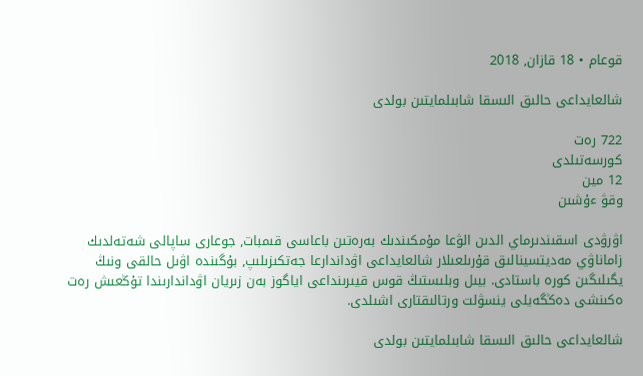قوعام • 18 قازان, 2018

شالعايداعى حالىق الىسقا شابىلمايتىن بولدى

722 رەت
كورسەتىلدى
12 مين
وقۋ ءۇشىن

اۋرۋدى اسقىندىرماي الدىن الۋعا مۇمكىندىك بەرەتىن باعاسى قىمبات, جوعارى ساپالى شەتەلدىك زاماناۋي مەديتسينالىق قۇرىلعىلار شالعايداعى اۋداندارعا جەتكىزىلىپ, بۇگىندە اۋىل حالقى ونىڭ يگىلىگىن كورە باستادى. بيىل وبلىستىڭ قوس قيىرىنداعى اياگوز بەن زىريان اۋداندارىندا تۇڭعىش رەت ەكىنشى دەڭگەيلى ينسۋلت ورتالىقتارى اشىلدى.

شالعايداعى حالىق الىسقا شابىلمايتىن بولدى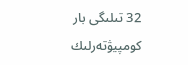32 تىلىگى بار كومپيۋتەرلىك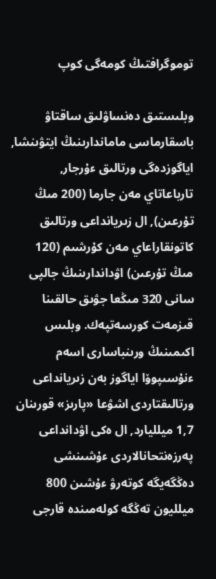توموگرافتىڭ كومەگى كوپ

وبلىستىق دەنساۋلىق ساقتاۋ باسقارماسى ماماندارىنىڭ ايتۋىنشا, اياگوزدەگى ورتالىق ءۇرجار, تارباعاتاي مەن جارما (200 مىڭ تۇرعىن), ال زىريانداعى ورتالىق كاتونقاراعاي مەن كۇرشىم (120 مىڭ تۇرعىن) اۋداندارىنىڭ جالپى سانى 320 مىڭعا جۋىق حالقىنا قىزمەت كورسەتپەك. وبلىس اكىمىنىڭ ورىنباسارى اسەم ءنۇسىپوۆا اياگوز بەن زىريانداعى ورتالىقتاردى اشۋعا «پارىز» قورىنان 1,7 ميلليارد, ال ەكى اۋدانداعى پەرزەنتحانالاردى ءۇشىنشى دەڭگەيگە كوتەرۋ ءۇشىن 800 ميلليون تەڭگە كولەمىندە قارجى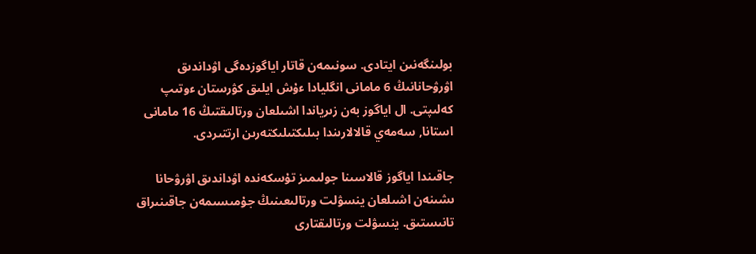بولىنگەنىن ايتادى. سونىمەن قاتار اياگوزدەگى اۋداندىق اۋرۋحانانىڭ 6 مامانى انگليادا ءۇش ايلىق كۋرستان ءوتىپ كەلىپتى. ال اياگوز بەن زىرياندا اشىلعان ورتالىقتىڭ 16 مامانى استانا, سەمەي قالالارىندا بىلىكتىلىكتەرىن ارتتىردى.

جاقىندا اياگوز قالاسىنا جولىمىز تۇسكەندە اۋداندىق اۋرۋحانا ىشىنەن اشىلعان ينسۋلت ورتالىعىنىڭ جۇمىسىمەن جاقىنىراق تانىستىق. ينسۋلت ورتالىقتارى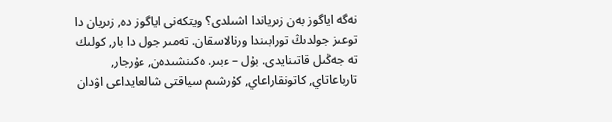نەگە اياگوز بەن زىرياندا اشىلدى؟ ويتكەنى اياگوز دە, زىريان دا توعىز جولدىڭ تورابىندا ورنالاسقان. تەمىر جول دا بار, كولىك تە جەڭىل قاتىنايدى. بۇل – ءبىر. ەكىنشىدەن, ءۇرجار, تارباعاتاي, كاتونقاراعاي, كۇرشىم سياقتى شالعايداعى اۋدان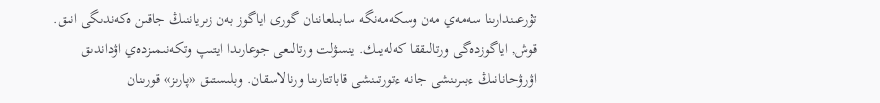تۇرعىندارىنا سەمەي مەن وسكەمەنگە سابىلعاننان گورى اياگوز بەن زىرياننىڭ جاقىن ەكەندىگى انىق. قوش, اياگوزدەگى ورتالىققا كەلەيىك. ينسۋلت ورتالىعى جوعارىدا ايتىپ وتكەنىمىزدەي اۋداندىق اۋرۋحانانىڭ ءبىرىنشى جانە ءتورتىنشى قاباتتارىنا ورنالاسقان. وبلىستىق «پارىز» قورىنان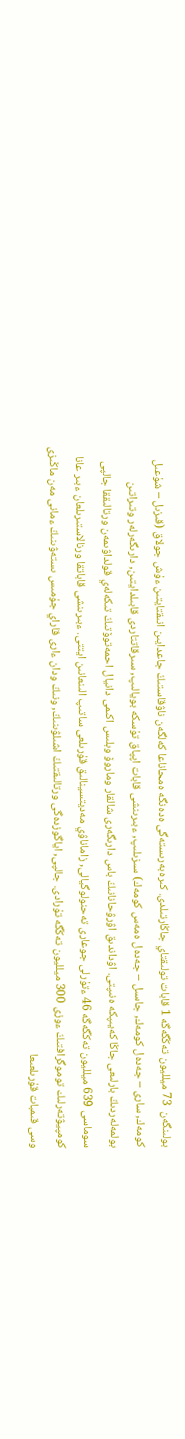بولىنگەن  73 ميلليون تەڭگەگە 1 قابات تولىقتاي جاڭارتىلدى. كىرەبەرىستەگى ەدەنگە ەمحاناعا كەلگەن ناۋقاستىڭ جاعدايىن انىقتايتىن ءۇش جولاق (قىزىل – شۇعىل كومەك, سارى – جەدەل كومەك, جاسىل – جەدەل ەمەس كومەك) سىزىلىپ, ءبىرىنشى قابات اپپاق تۇسكە بويالىپ, سىرقاتتاردى قابىلدايتىن, دارىگەرلەر وتىراتىن بولمەلەردىڭ بارلىعى جاڭا كەيىپكە ەنىپتى. اۋداندىق اۋرۋحانانىڭ باس دارىگەرى شالقار وماروۆ وبلىس اكىمى دانيال احمەتوۆتىڭ تىكەلەي قولداۋىمەن ورتالىققا جالپى سوماسى 639 ميلليون تەڭگەگە 46 ءتۇرلى جوعارى تەحنولوگيالى, زاماناۋي مەديتسينالىق قۇرىلعى ساتىپ الىنعانىن ايتتى. ءبىرىنشى قاباتقا ورنالاستىرىلعان ءبىر عانا كومپيۋتەرلىك توموگرافتىڭ ءوزى 300 ميلليون تەڭگە تۇرادى. جالپى, اياگوزدەگى ورتالىقتىڭ اشىلۋىنىڭ, ونىڭ ودان ءارى قاراي جۇمىس ىستەۋىنىڭ ءمانى مەن ماڭىزى وسى قىمبات قۇرىلعىعا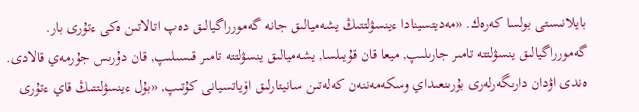بايلانىستى بولسا كەرەك. «مەديتسينادا ءينسۋلتتىڭ يشەميالىق جانە گەمورراگيالىق دەپ اتالاتىن ەكى ءتۇرى بار. گەمورراگيالىق ينسۋلتتە تامىر جارىلىپ, ميعا قان قۇيىلسا, يشەميالىق ينسۋلتتە تامىر قىسىلىپ, قان دۇرىس جۇرمەي قالادى. ەندى اۋدان دارىگەرلەرى بۇرىنعىداي وسكەمەننەن كەلەتىن سانيتارلىق اۆياتسيانى كۇتىپ, «بۇل ءينسۋلتتىڭ قاي ءتۇرى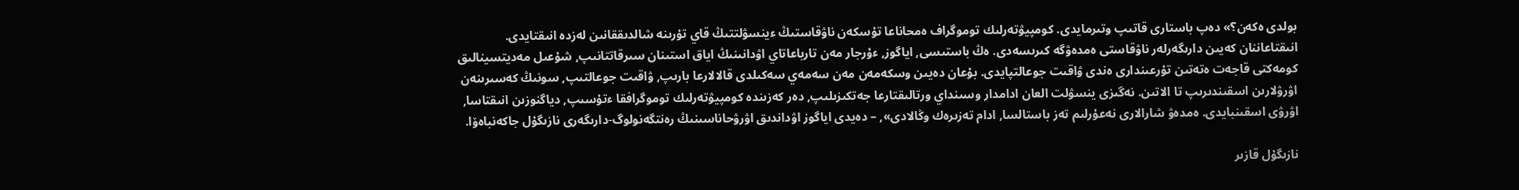بولدى ەكەن؟» دەپ باستارى قاتىپ وتىرمايدى. كومپيۋتەرلىك توموگراف ەمحاناعا تۇسكەن ناۋقاستىڭ ءينسۋلتتىڭ قاي تۇرىنە شالدىققانىن لەزدە انىقتايدى. انىقتاعاننان كەيىن دارىگەرلەر ناۋقاستى ەمدەۋگە كىرىسەدى. ەڭ باستىسى, اياگوز, ءۇرجار مەن تارباعاتاي اۋدانىنىڭ اياق استىنان سىرقاتتانىپ, شۇعىل مەديتسينالىق كومەكتى قاجەت ەتەتىن تۇرعىندارى ەندى ۋاقىت جوعالتپايدى. بۇعان دەيىن وسكەمەن مەن سەمەي سەكىلدى قالالارعا بارىپ, ۋاقىت جوعالتىپ, سونىڭ كەسىرىنەن اۋرۋلارىن اسقىندىرىپ تا الاتىن. نەگىزى ينسۋلت العان ادامدار وسىنداي ورتالىقتارعا جەتكىزىلىپ, دەر كەزىندە كومپيۋتەرلىك توموگرافقا ءتۇسىپ, دياگنوزىن انىقتاسا, اۋرۋى اسقىنبايدى. ەمدەۋ شارالارى نەعۇرلىم تەز باستالسا, ادام تەزىرەك وڭالادى», – دەيدى اياگوز اۋداندىق اۋرۋحاناسىنىڭ رەنتگەنولوگ-دارىگەرى نازىگۇل جاكەنباەۆا.

نازىگۇل قازىر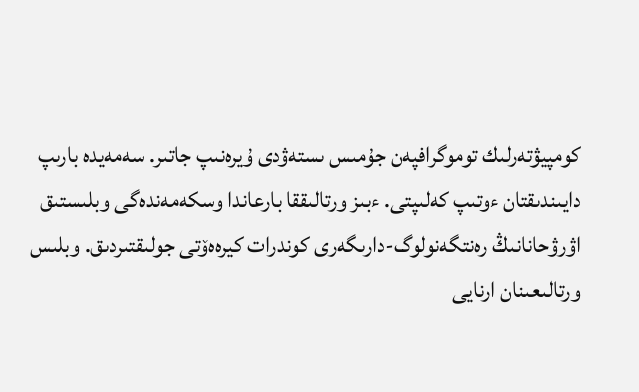كومپيۋتەرلىك توموگرافپەن جۇمىس ىستەۋدى ۇيرەنىپ جاتىر. سەمەيدە بارىپ دايىندىقتان ءوتىپ كەلىپتى. ءبىز ورتالىققا بارعاندا وسكەمەندەگى وبلىستىق اۋرۋحانانىڭ رەنتگەنولوگ-دارىگەرى كوندرات كيرەەۆتى جولىقتىردىق. وبلىس ورتالىعىنان ارنايى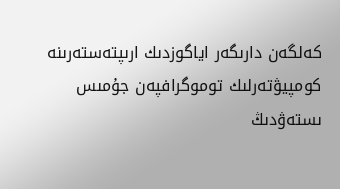كەلگەن دارىگەر اياگوزدىك ارىپتەستەرىنە كومپيۋتەرلىك توموگرافپەن جۇمىس ىستەۋدىڭ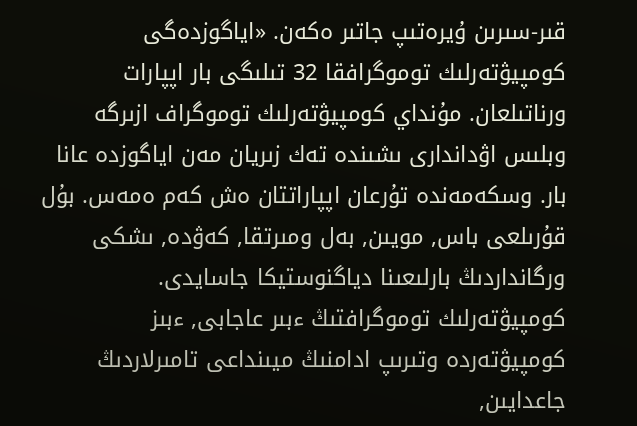قىر-سىرىن ۇيرەتىپ جاتىر ەكەن. «اياگوزدەگى كومپيۋتەرلىك توموگرافقا 32 تىلىگى بار اپپارات ورناتىلعان. مۇنداي كومپيۋتەرلىك توموگراف ازىرگە وبلىس اۋداندارى ىشىندە تەك زىريان مەن اياگوزدە عانا بار. وسكەمەندە تۇرعان اپپاراتتان ەش كەم ەمەس. بۇل قۇرىلعى باس, مويىن, بەل ومىرتقا, كەۋدە, ىشكى ورگانداردىڭ بارلىعىنا دياگنوستيكا جاسايدى. كومپيۋتەرلىك توموگرافتىڭ ءبىر عاجابى, ءبىز كومپيۋتەردە وتىرىپ ادامنىڭ ميىنداعى تامىرلاردىڭ جاعدايىن,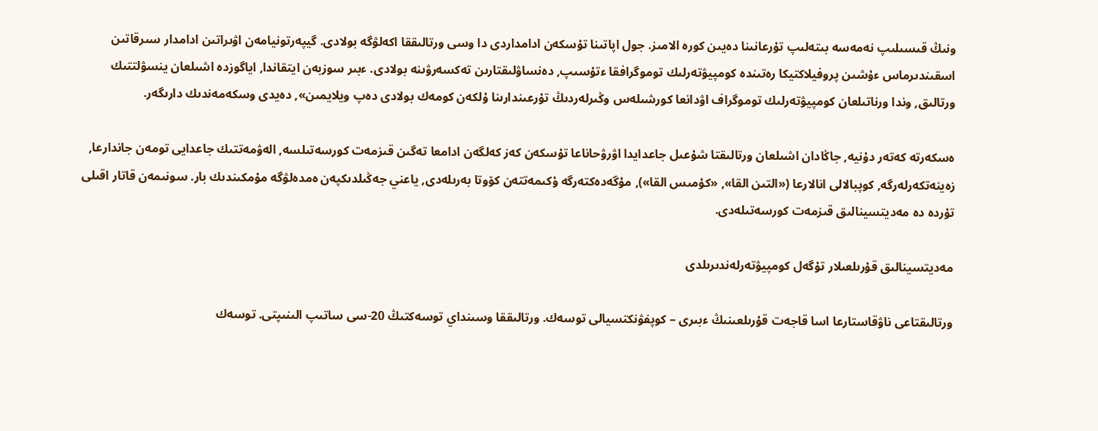ونىڭ قىسىلىپ نەمەسە بىتەلىپ تۇرعانىنا دەيىن كورە الامىز. جول اپاتىنا تۇسكەن ادامداردى دا وسى ورتالىققا اكەلۋگە بولادى. گيپەرتونيامەن اۋىراتىن ادامدار سىرقاتىن اسقىندىرماس ءۇشىن پروفيلاكتيكا رەتىندە كومپيۋتەرلىك توموگرافقا ءتۇسىپ, دەنساۋلىقتارىن تەكسەرۋىنە بولادى. ءبىر سوزبەن ايتقاندا, اياگوزدە اشىلعان ينسۋلتتىك ورتالىق, وندا ورناتىلعان كومپيۋتەرلىك توموگراف اۋدانعا كورشىلەس وڭىرلەردىڭ تۇرعىندارىنا ۇلكەن كومەك بولادى دەپ ويلايمىن», دەيدى وسكەمەندىك دارىگەر.

ەسكەرتە كەتەر دۇنيە, جاڭادان اشىلعان ورتالىقتا شۇعىل جاعدايدا اۋرۋحاناعا تۇسكەن كەز كەلگەن ادامعا تەگىن قىزمەت كورسەتىلسە, الەۋمەتتىك جاعدايى تومەن جاندارعا, زەينەتكەرلەرگە, كوپبالالى انالارعا («التىن القا», «كۇمىس القا»), مۇگەدەكتەرگە ۇكىمەتتەن كۆوتا بەرىلەدى, ياعني جەڭىلدىكپەن ەمدەلۋگە مۇمكىندىك بار. سونىمەن قاتار اقىلى تۇردە دە مەديتسينالىق قىزمەت كورسەتىلەدى.

مەديتسينالىق قۇرىلعىلار تۇگەل كومپيۋتەرلەندىرىلدى

ورتالىقتاعى ناۋقاستارعا اسا قاجەت قۇرىلعىنىڭ ءبىرى – كوپفۋنكتسيالى توسەك. ورتالىققا وسىنداي توسەكتىڭ 20-سى ساتىپ الىنىپتى. توسەك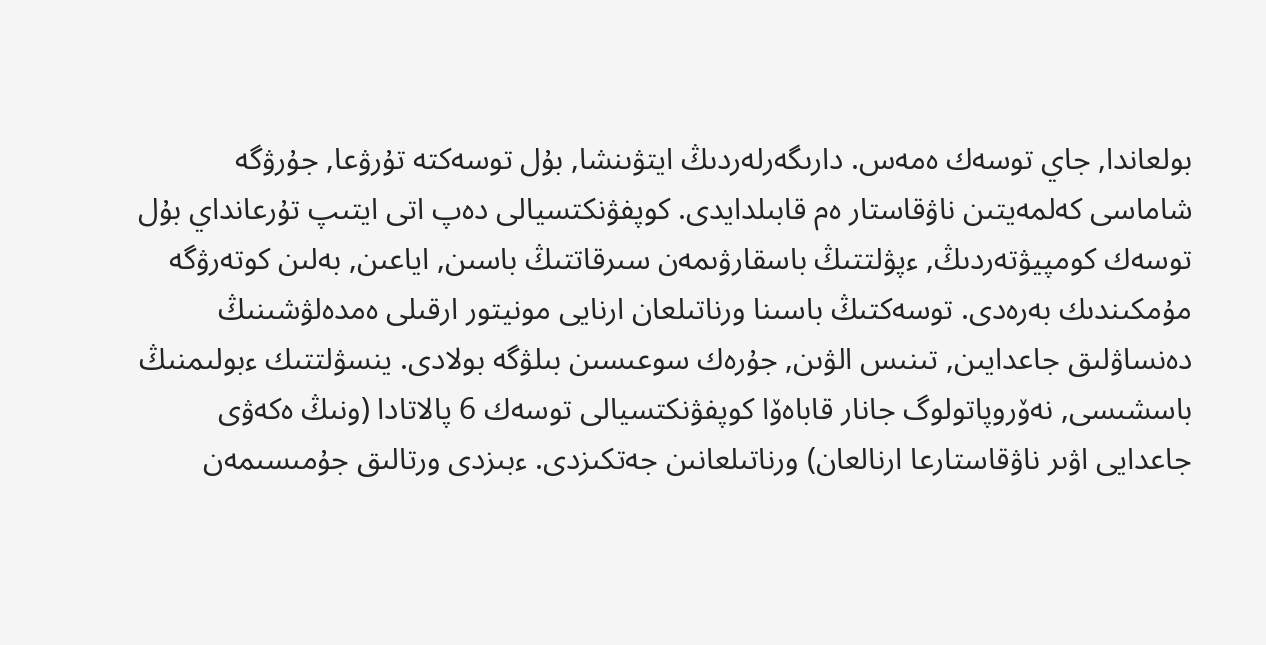بولعاندا, جاي توسەك ەمەس. دارىگەرلەردىڭ ايتۋىنشا, بۇل توسەكتە تۇرۋعا, جۇرۋگە شاماسى كەلمەيتىن ناۋقاستار ەم قابىلدايدى. كوپفۋنكتسيالى دەپ اتى ايتىپ تۇرعانداي بۇل توسەك كومپيۋتەردىڭ, ءپۋلتتىڭ باسقارۋىمەن سىرقاتتىڭ باسىن, اياعىن, بەلىن كوتەرۋگە مۇمكىندىك بەرەدى. توسەكتىڭ باسىنا ورناتىلعان ارنايى مونيتور ارقىلى ەمدەلۋشىنىڭ دەنساۋلىق جاعدايىن, تىنىس الۋىن, جۇرەك سوعىسىن بىلۋگە بولادى. ينسۋلتتىك ءبولىمنىڭ باسشىسى, نەۆروپاتولوگ جانار قاباەۆا كوپفۋنكتسيالى توسەك 6 پالاتادا (ونىڭ ەكەۋى جاعدايى اۋىر ناۋقاستارعا ارنالعان) ورناتىلعانىن جەتكىزدى. ءبىزدى ورتالىق جۇمىسىمەن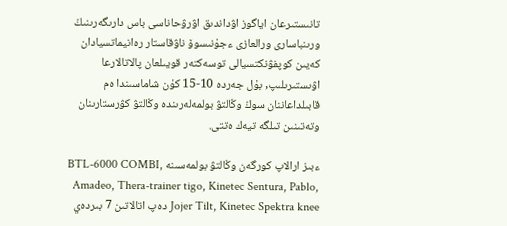تانىستىرعان اياگوز اۋداندىق اۋرۋحاناسى باس دارىگەرىنىڭ ورىنباسارى ورالعازى ءجۇنىسوۆ ناۋقاستار رەانيماتسيادان كەيىن كوپفۋنكتسيالى توسەكتەر قويىلعان پالاتالارعا اۋىستىرىلىپ, بۇل جەردە 10-15 كۇن شاماسىندا ەم قابىلداعاننان سوڭ وڭالتۋ بولمەلەرىندە وڭالتۋ كۋرستارىنان وتەتىنىن تىلگە تيەك ەتتى.

ءبىز ارالاپ كورگەن وڭالتۋ بولمەسىنە BTL-6000 COMBI, Amadeo, Thera-trainer tigo, Kinetec Sentura, Pablo, Jojer Tilt, Kinetec Spektra knee دەپ اتالاتىن 7 بىردەي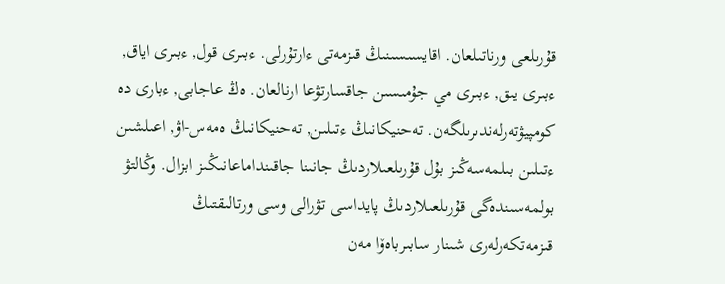قۇرىلعى ورناتىلعان. اقايسىسىنىڭ قىزمەتى ءارتۇرلى. ءبىرى قول, ءبىرى اياق, ءبىرى يىق, ءبىرى مي جۇمىسىن جاقسارتۋعا ارنالعان. ەڭ عاجابى, ءبارى دە كومپيۋتەرلەندىرىلگەن. تەحنيكانىڭ ءتىلىن, تەحنيكانىڭ ەمەس-اۋ, اعىلشىن ءتىلىن بىلمەسەڭىز بۇل قۇرىلعىلاردىڭ جانىنا جاقىنداماعانىڭىز ابزال. وڭالتۋ بولمەسىندەگى قۇرىلعىلاردىڭ پايداسى تۋرالى وسى ورتالىقتىڭ قىزمەتكەرلەرى شىنار سابىرباەۆا مەن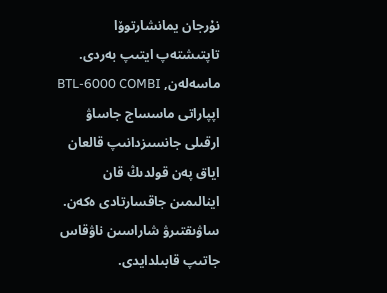نۇرجان يمانشارتوۆا تاپتىشتەپ ايتىپ بەردى. ماسەلەن, BTL-6000 COMBI اپپاراتى ماسساج جاساۋ ارقىلى جانسىزدانىپ قالعان اياق پەن قولدىڭ قان اينالىمىن جاقسارتادى ەكەن. ساۋىقتىرۋ شاراسىن ناۋقاس جاتىپ قابىلدايدى.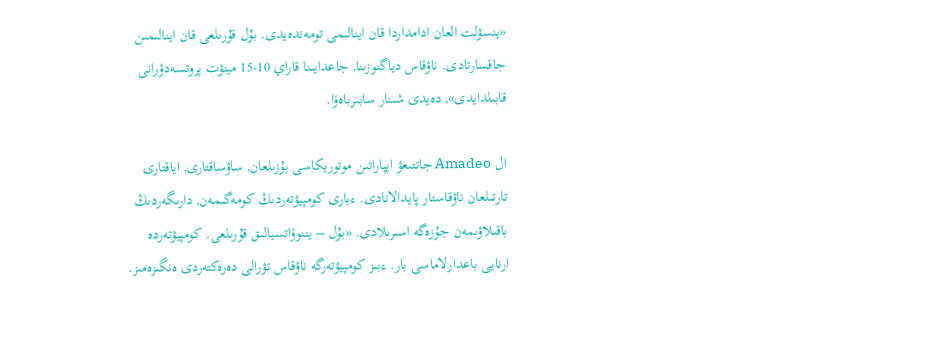«ينسۋلت العان ادامداردا قان اينالىمى تومەندەيدى. بۇل قۇرىلعى قان اينالىمىن جاقسارتادى. ناۋقاس دياگنوزىنا, جاعدايىنا قاراي 10-15 مينۋت پروتسەدۋرانى قابىلدايدى», دەيدى شىنار سابىرباەۆا.

ال Amadeo جاتتىعۋ اپپاراتىن موتوريكاسى بۇزىلعان, ساۋساقتارى, اياقتارى تارتىلعان ناۋقاستار پايدالانادى. ءبارى كومپيۋتەردىڭ كومەگىمەن, دارىگەردىڭ باقىلاۋىمەن جۇزەگە اسىرىلادى. «بۇل – يننوۆاتسيالىق قۇرىلعى. كومپيۋتەردە ارنايى باعدارلاماسى بار. ءبىز كومپيۋتەرگە ناۋقاس تۋرالى دەرەكتەردى ەنگىزەمىز.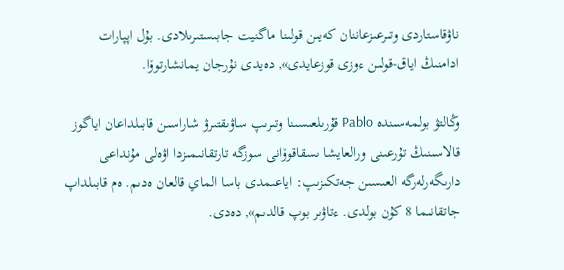ناۋقاستاردى وتىرعىزعاننان كەيىن قولىنا ماگنيت جابىستىرىلادى. بۇل اپپارات ادامنىڭ اياق-قولىن ءوزى قوزعايدى», دەيدى نۇرجان يمانشارتوۆا.

وڭالتۋ بولمەسىندە Pablo قۇرىلعىسىنا وتىرىپ ساۋىقتىرۋ شاراسىن قابىلداعان اياگوز قالاسىنىڭ تۇرعىنى ورالعايشا ىسقاقوۆانى سوزگە تارتقانىمىزدا اۋەلى مۇنداعى دارىگەرلەرگە العىسىن جەتكىزىپ: اياعىمدى باسا الماي قالعان ەدىم. ەم قابىلداپ جاتقانىما 8 كۇن بولدى. ءتاۋىر بوپ قالدىم», دەدى.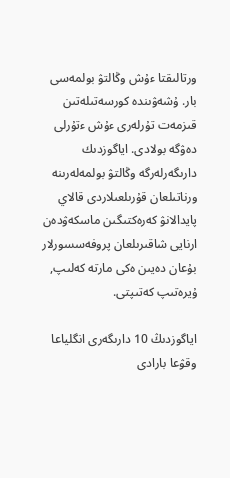ورتالىقتا ءۇش وڭالتۋ بولمەسى بار. ۇشەۋىندە كورسەتىلەتىن قىزمەت تۇرلەرى ءۇش ءتۇرلى دەۋگە بولادى. اياگوزدىك دارىگەرلەرگە وڭالتۋ بولمەلەرىنە ورناتىلعان قۇرىلعىلاردى قالاي پايدالانۋ كەرەكتىگىن ماسكەۋدەن ارنايى شاقىرىلعان پروفەسسورلار بۇعان دەيىن ەكى مارتە كەلىپ, ۇيرەتىپ كەتىپتى.

اياگوزدىڭ 10 دارىگەرى انگلياعا وقۋعا بارادى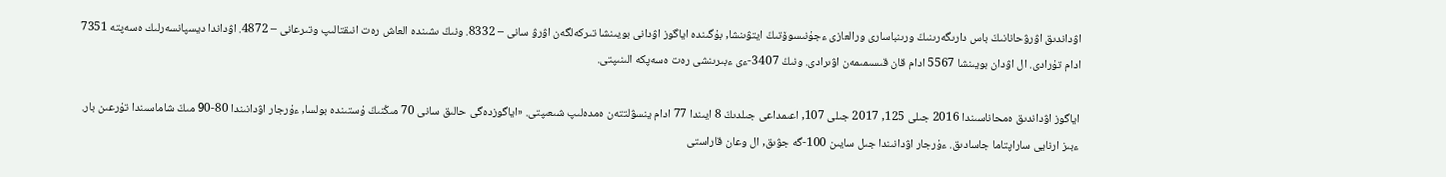اۋداندىق اۋرۋحانانىڭ باس دارىگەرىنىڭ ورىنباسارى ورالعازى ءجۇنىسوۆتىڭ ايتۋىنشا, بۇگىندە اياگوز اۋدانى بويىنشا تىركەلگەن اۋرۋ سانى – 8332. ونىڭ ىشىندە العاش رەت انىقتالىپ وتىرعانى – 4872. اۋداندا ديسپانسەرلىك ەسەپتە 7351 ادام تۇرادى. ال اۋدان بويىنشا 5567 ادام قان قىسىمىمەن اۋىرادى. ونىڭ 3407-ءى ءبىرىنشى رەت ەسەپكە الىنىپتى.

اياگوز اۋداندىق ەمحاناسىندا 2016 جىلى 125, 2017 جىلى 107, اعىمداعى جىلدىڭ 8 ايىندا 77 ادام ينسۋلتتەن ەمدەلىپ شىعىپتى. «اياگوزدەگى حالىق سانى 70 مىڭنىڭ ۇستىندە بولسا, ءۇرجار اۋدانىندا 80-90 مىڭ شاماسىندا تۇرعىن بار. ءبىز ارنايى ساراپتاما جاسادىق. ءۇرجار اۋدانىندا جىل سايىن 100-گە جۋىق, ال وعان قاراستى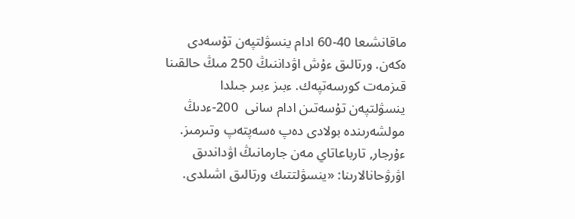ماقانشىعا 40-60 ادام ينسۋلتپەن تۇسەدى ەكەن. ورتالىق ءۇش اۋداننىڭ 250 مىڭ حالقىنا قىزمەت كورسەتپەك. ءبىز ءبىر جىلدا ينسۋلتپەن تۇسەتىن ادام سانى  200-ءدىڭ مولشەرىندە بولادى دەپ ەسەپتەپ وتىرمىز. ءۇرجار, تارباعاتاي مەن جارمانىڭ اۋداندىق اۋرۋحانالارىنا: «ينسۋلتتىك ورتالىق اشىلدى.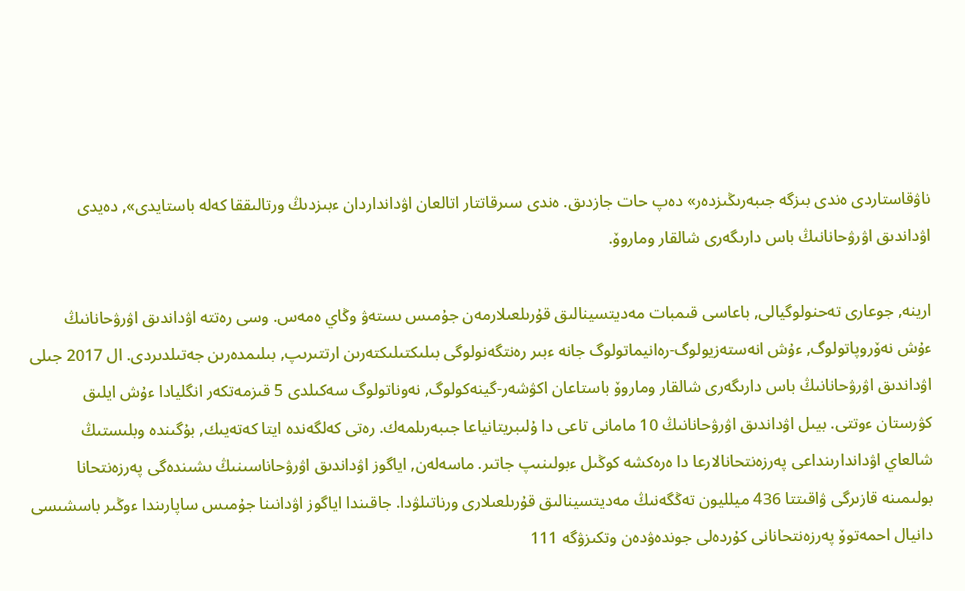ناۋقاستاردى ەندى بىزگە جىبەرىڭىزدەر» دەپ حات جازدىق. ەندى سىرقاتتار اتالعان اۋدانداردان ءبىزدىڭ ورتالىققا كەلە باستايدى», دەيدى اۋداندىق اۋرۋحانانىڭ باس دارىگەرى شالقار وماروۆ.

ارينە, جوعارى تەحنولوگيالى, باعاسى قىمبات مەديتسينالىق قۇرىلعىلارمەن جۇمىس ىستەۋ وڭاي ەمەس. وسى رەتتە اۋداندىق اۋرۋحانانىڭ ءۇش نەۆروپاتولوگ, ءۇش انەستەزيولوگ-رەانيماتولوگ جانە ءبىر رەنتگەنولوگى بىلىكتىلىكتەرىن ارتتىرىپ, بىلىمدەرىن جەتىلدىردى. ال 2017 جىلى اۋداندىق اۋرۋحانانىڭ باس دارىگەرى شالقار وماروۆ باستاعان اكۋشەر-گينەكولوگ, نەوناتولوگ سەكىلدى 5 قىزمەتكەر انگليادا ءۇش ايلىق كۋرستان ءوتتى. بيىل اۋداندىق اۋرۋحانانىڭ 10 مامانى تاعى دا ۇلىبريتانياعا جىبەرىلمەك. رەتى كەلگەندە ايتا كەتەيىك, بۇگىندە وبلىستىڭ شالعاي اۋداندارىنداعى پەرزەنتحانالارعا دا ەرەكشە كوڭىل ءبولىنىپ جاتىر. ماسەلەن, اياگوز اۋداندىق اۋرۋحاناسىنىڭ ىشىندەگى پەرزەنتحانا بولىمىنە قازىرگى ۋاقىتتا 436 ميلليون تەڭگەنىڭ مەديتسينالىق قۇرىلعىلارى ورناتىلۋدا. جاقىندا اياگوز اۋدانىنا جۇمىس ساپارىندا ءوڭىر باسشىسى دانيال احمەتوۆ پەرزەنتحانانى كۇردەلى جوندەۋدەن وتكىزۋگە 111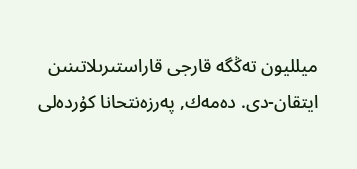ميلليون تەڭگە قارجى قاراستىرىلاتىنىن ايتقان-دى. دەمەك, پەرزەنتحانا كۇردەلى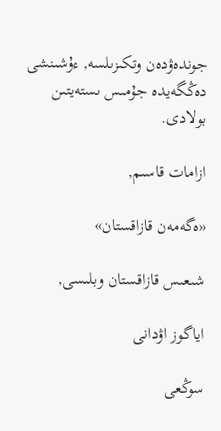جوندەۋدەن وتكىزىلسە, ءۇشىنشى دەڭگەيدە جۇمىس ىستەيتىن بولادى.

ازامات قاسىم,

«ەگەمەن قازاقستان»

شىعىس قازاقستان وبلىسى,

اياگوز اۋدانى

سوڭعى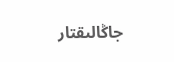جاڭالىقتار